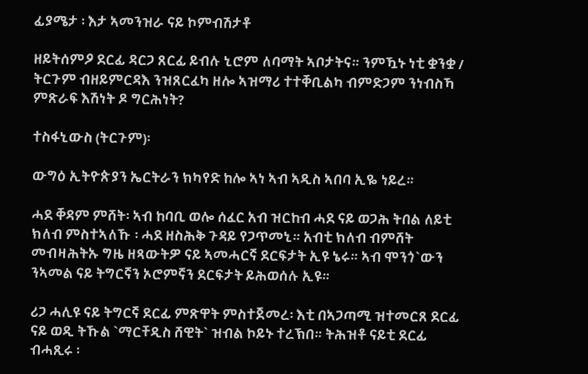ፊያሜታ ፡ እታ ኣመንዝራ ናይ ኮምብሽታቶ

ዘይትሰምዖ ደርፊ ዳርጋ ጸርፊ ይብሉ ኒሮም ለባማት ኣቦታትና። ንምዃኑ ነቲ ቋንቋ / ትርጉም ብዘይምርዳእ ንዝጸርፈካ ዘሎ ኣዝማሪ ተተቐቢልካ ብምድጋም ንነብስኻ ምጽራፍ እሽነት ዶ ግርሕነት?

ተስፋኒውስ (ትርጉም)፡

ውግዕ ኢትዮጵያን ኤርትራን ክካየድ ከሎ ኣነ ኣብ ኣዲስ ኣበባ ኢዬ ነይረ።

ሓደ ቐዳም ምሸት፡ ኣብ ከባቢ ወሎ ሰፈር አብ ዝርከብ ሓደ ናይ ወጋሕ ትበል ለይቲ ክለብ ምስተኣለኹ ፡ ሓደ ዘስሕቅ ጉዳይ የጋጥመኒ። አብቲ ክለብ ብምሸት መብዛሕትኡ ግዜ ዘጻውትዎ ናይ ኣመሓርኛ ደርፍታት ኢዩ ኔሩ። ኣብ ሞንጎ`ውን ንኣመል ናይ ትግርኛን ኦሮምኛን ደርፍታት ይሕወሰሉ ኢዩ።

ሪጋ ሓሊዩ ናይ ትግርኛ ደርፊ ምጽዋት ምስተጀመረ፡ እቲ በኣጋጣሚ ዝተመርጸ ደርፊ ናይ ወዲ ትኹል `ማርቸዲስ ሸዊት` ዝብል ኮይኑ ተረኽበ። ትሕዝቶ ናይቲ ደርፊ ብሓጺሩ ፡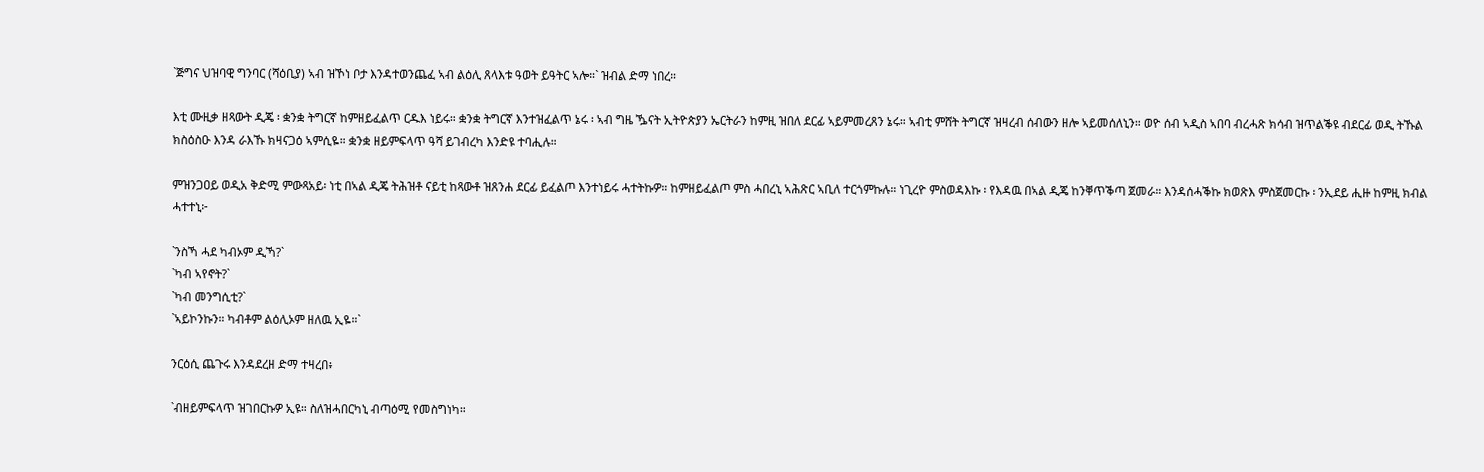`ጅግና ህዝባዊ ግንባር (ሻዕቢያ) ኣብ ዝኾነ ቦታ እንዳተወንጨፈ ኣብ ልዕሊ ጸላእቱ ዓወት ይዓትር ኣሎ።` ዝብል ድማ ነበረ።

እቲ ሙዚቃ ዘጻውት ዲጄ ፡ ቋንቋ ትግርኛ ከምዘይፈልጥ ርዱእ ነይሩ። ቋንቋ ትግርኛ እንተዝፈልጥ ኔሩ ፡ ኣብ ግዜ ዄናት ኢትዮጵያን ኤርትራን ከምዚ ዝበለ ደርፊ ኣይምመረጸን ኔሩ። ኣብቲ ምሸት ትግርኛ ዝዛረብ ሰብውን ዘሎ ኣይመሰለኒን። ወዮ ሰብ ኣዲስ ኣበባ ብረሓጽ ክሳብ ዝጥልቕዩ ብደርፊ ወዲ ትኹል ክስዕስዑ እንዳ ራእኹ ክዛናጋዕ ኣምሲዬ። ቋንቋ ዘይምፍላጥ ዓሻ ይገብረካ እንድዩ ተባሒሉ።

ምዝንጋዐይ ወዲአ ቅድሚ ምውጻአይ፡ ነቲ በኣል ዲጄ ትሕዝቶ ናይቲ ከጻውቶ ዝጸንሐ ደርፊ ይፈልጦ እንተነይሩ ሓተትኩዎ። ከምዘይፈልጦ ምስ ሓበረኒ ኣሕጽር ኣቢለ ተርጎምኩሉ። ነጊረዮ ምስወዳእኩ ፡ የእዳዉ በኣል ዲጄ ከንቐጥቕጣ ጀመራ። እንዳሰሓቕኩ ክወጽእ ምስጀመርኩ ፡ ንኢደይ ሒዙ ከምዚ ክብል ሓተተኒ፦

`ንስኻ ሓደ ካብኦም ዲኻ?`
`ካብ ኣየኖት?`
`ካብ መንግሲቲ?`
`ኣይኮንኩን። ካብቶም ልዕሊኦም ዘለዉ ኢዬ።`

ንርዕሲ ጨጉሩ እንዳደረዘ ድማ ተዛረበ፥

`ብዘይምፍላጥ ዝገበርኩዎ ኢዩ። ስለዝሓበርካኒ ብጣዕሚ የመስግነካ።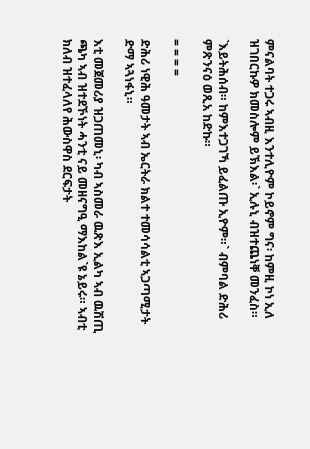ምናልባት ተጋሩ ኣብዚ እንተሊዮም ኮይኖም ግና፡ ከምዚ ኮነ ኢለ ዝገበርኩዎ ክመስሎም ይኽእል፡` ኢሉኒ ብዝተጨነቐ መንፈስ።

`እይትሕሰብ። ከምእተጋገኻ ይፈልጡ ኢዮም።` ብምባል ድሕሪ ምጽንናዕ ወጺአ ከድኩ።

= = = =

ድሕሪ ነዊሕ ዓመታት ኣብ ኤርትራ ክልተ ተመሳሳልቲ ኣጋጣሚታት ድማ ኣጓነፋኒ።

እቲ መጀመሪያ ዝጋጠመኒ፡ ካብ ኣስመራ ዉጽእ ኢልካ ኣብ ዉሽጢ ጫካ ኣብ ዝተደኾነት ሓንቲ ናይ መዘናግዒ ማእከል`ዩ ኔይሩ። ኣብቲ ክለብ ዝተፈላለየ ሕውስዋስ ደርፍታት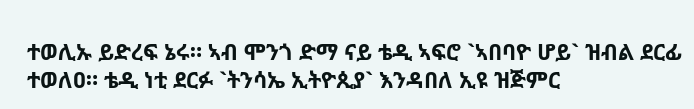ተወሊኡ ይድረፍ ኔሩ። ኣብ ሞንጎ ድማ ናይ ቴዲ ኣፍሮ `ኣበባዮ ሆይ` ዝብል ደርፊ ተወለዐ። ቴዲ ነቲ ደርፉ `ትንሳኤ ኢትዮጲያ` እንዳበለ ኢዩ ዝጅምር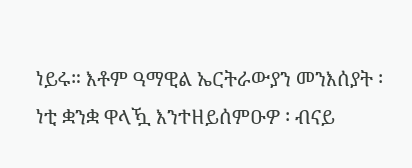ነይሩ። እቶም ዓማዊል ኤርትራውያን መንእሰያት ፡ ነቲ ቋንቋ ዋላዃ እንተዘይሰምዑዎ ፡ ብናይ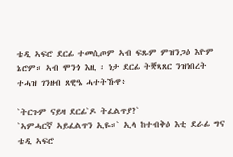ቴዲ ኣፍሮ ደርፊ ተመሲጦም ኣብ ፍጹም ምዝንጋዕ እዮም ኔሮም። ኣብ ሞንጎ እዚ ፡ ነታ ደርፊ ትቛጻጸር ንዝነበረት ተሓዝ ገንዘብ ጸዊዔ ሓተትኹዋ፥

`ትርጉም ናይዛ ደርፊ`ዶ ትፈልጥያ?`
`ኣምሓርኛ ኣይፈልጥን ኢዬ።` ኢላ ከተብቅዕ እቲ ደራፊ ግና ቴዲ ኣፍሮ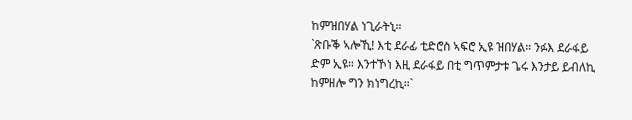ከምዝበሃል ነጊራትኒ።
`ጽቡቕ ኣሎኺ! እቲ ደራፊ ቲድሮስ ኣፍሮ ኢዩ ዝበሃል። ንፉእ ደራፋይ ድም ኢዩ። እንተኾነ እዚ ደራፋይ በቲ ግጥምታቱ ጌሩ እንታይ ይብለኪ ከምዘሎ ግን ክነግረኪ።`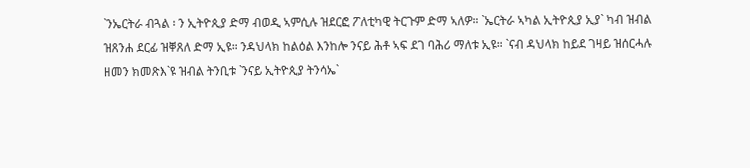`ንኤርትራ ብጓል ፡ ን ኢትዮጲያ ድማ ብወዲ ኣምሲሉ ዝደርፎ ፖለቲካዊ ትርጉም ድማ ኣለዎ። `ኤርትራ ኣካል ኢትዮጲያ ኢያ` ካብ ዝብል ዝጸንሐ ደርፊ ዝቐጸለ ድማ ኢዩ። ንዳህላክ ከልዕል እንከሎ ንናይ ሕቶ ኣፍ ደገ ባሕሪ ማለቱ ኢዩ። `ናብ ዳህላክ ከይደ ገዛይ ዝሰርሓሉ ዘመን ክመጽእ`ዩ ዝብል ትንቢቱ `ንናይ ኢትዮጲያ ትንሳኤ`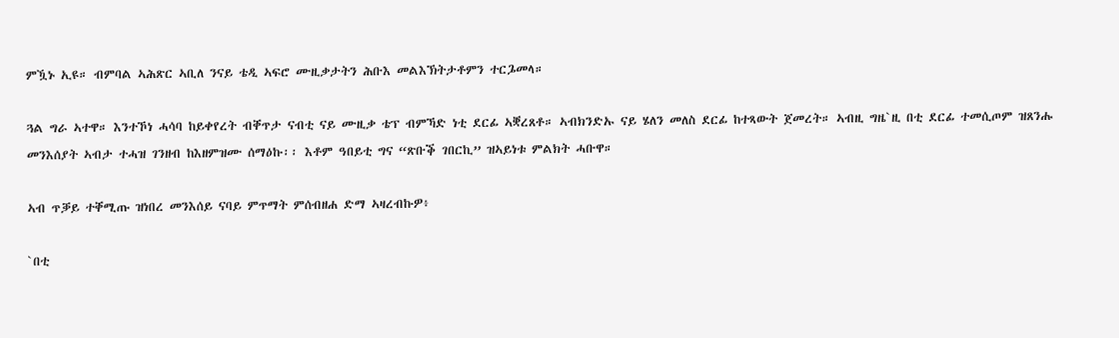ምዃኑ ኢዩ። ብምባል ኣሕጽር ኣቢለ ንናይ ቴዲ ኣፍሮ ሙዚቃታትን ሕቡእ መልእኽትታቶምን ተርጔመላ።

ጓል ግራ ኣተዋ። እንተኾነ ሓሳባ ከይቀየረት ብቐጥታ ናብቲ ናይ ሙዚቃ ቴፕ ብምኻድ ነቲ ደርፊ ኣቛረጸቶ። ኣብክንድኡ ናይ ሄለን መለስ ደርፊ ከተጻውት ጀመረት። ኣብዚ ግዜ`ዚ በቲ ደርፊ ተመሲጦም ዝጸንሑ መንእሰያት ኣብታ ተሓዝ ገንዘብ ከእዘምዝሙ ሰማዕኩ፡፡ እቶም ዓበይቲ ግና “ጽቡቕ ገበርኪ” ዝኣይነቱ ምልክት ሓቡዋ።

ኣብ ጥቓይ ተቐሚጡ ዝነበረ መንእሰይ ናባይ ምጥማት ምሰብዘሐ ድማ ኣዛረብኩዎ፥

`በቲ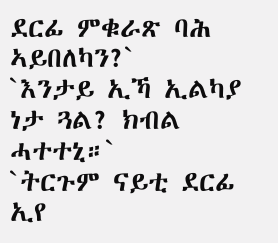ደርፊ ምቁራጽ ባሕ ኣይበለካን?`
`እንታይ ኢኻ ኢልካያ ነታ ጓል? ክብል ሓተተኒ።`
`ትርጉም ናይቲ ደርፊ ኢየ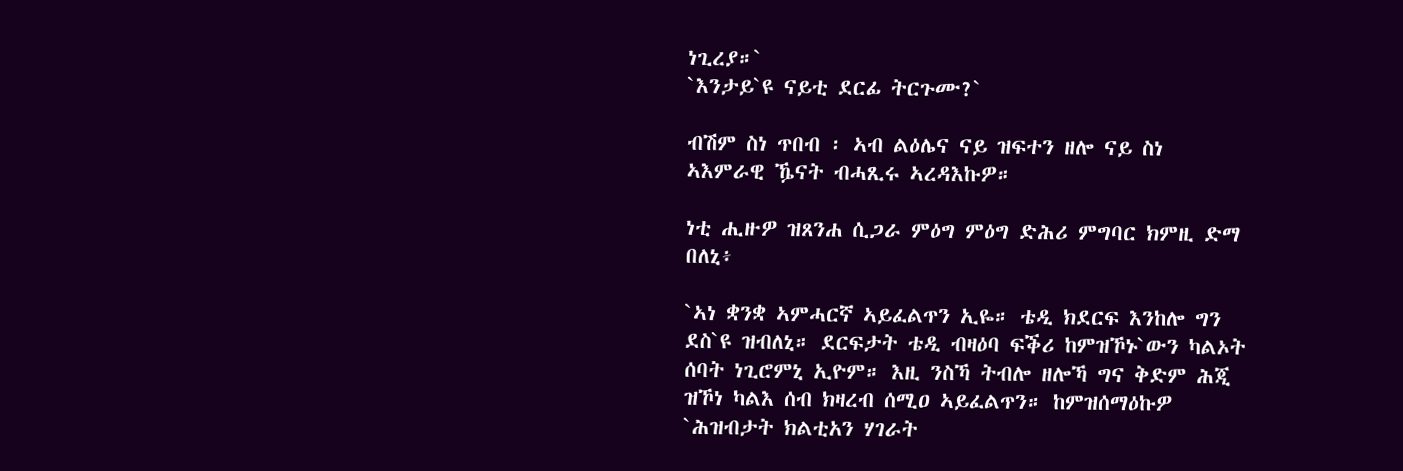ነጊረያ።`
`እንታይ`ዩ ናይቲ ደርፊ ትርጉሙ?`

ብሽም ስነ ጥበብ ፡ ኣብ ልዕሌና ናይ ዝፍተን ዘሎ ናይ ስነ ኣእምራዊ ዄናት ብሓጺሩ ኣረዳእኩዎ።

ነቲ ሒዙዎ ዝጸንሐ ሲጋራ ምዕግ ምዕግ ድሕሪ ምግባር ክምዚ ድማ በለኒ፥

`ኣነ ቋንቋ ኣምሓርኛ ኣይፈልጥን ኢዬ። ቴዲ ክደርፍ እንከሎ ግን ደስ`ዩ ዝብለኒ። ደርፍታት ቴዲ ብዛዕባ ፍቕሪ ከምዝኾኑ`ውን ካልኦት ሰባት ነጊሮምኒ ኢዮም። እዚ ንስኻ ትብሎ ዘሎኻ ግና ቅድም ሕጂ ዝኾነ ካልእ ሰብ ክዛረብ ሰሚዐ ኣይፈልጥን። ከምዝሰማዕኩዎ `ሕዝብታት ክልቲአን ሃገራት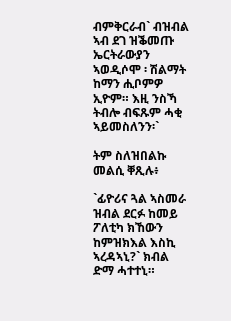ብምቅርራብ` ብዝብል ኣብ ደገ ዝቕመጡ ኤርትራውያን ኣወዲሶሞ ፡ ሽልማት ከማን ሒቦምዎ ኢዮም። እዚ ንስኻ ትብሎ ብፍጹም ሓቂ ኣይመስለንን፡`

ትም ስለዝበልኩ መልሲ ቐጺሉ፥

`ፊዮሪና ጓል ኣስመራ ዝብል ደርፉ ከመይ ፖለቲካ ክኸውን ከምዝክእል እስኪ ኣረዳኣኒ?` ክብል ድማ ሓተተኒ።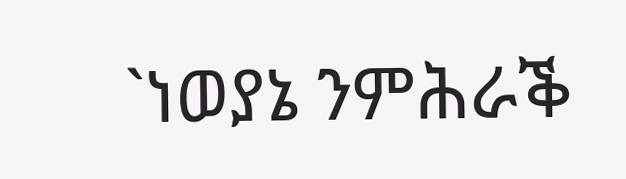`ነወያኔ ንምሕራቕ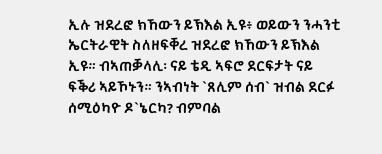ኢሉ ዝደረፎ ክኸውን ይኽእል ኢዩ፥ ወይውን ንሓንቲ ኤርትራዊት ስለዘፍቐረ ዝደረፎ ክኸውን ይኽእል ኢዩ። ብኣጠቓላሊ፡ ናይ ቴዲ ኣፍሮ ደርፍታት ናይ ፍቕሪ ኣይኾኑን። ንኣብነት `ጸሊም ሰብ` ዝብል ደርፉ ሰሚዕካዮ ዶ`ኔርካ? ብምባል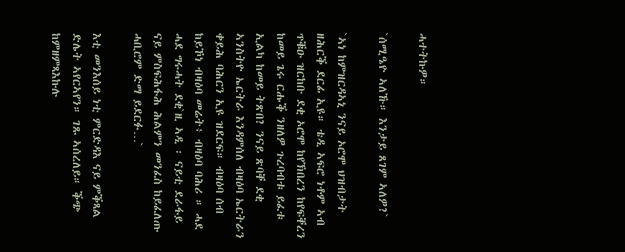ሓተትኩዎ።

`ሰሚዔዮ ኣለኹ። እንታይ ጸገም ኣለዎ?`

`ኣነ ከምዝርዳኣኒ ንናይ ኦሮሞ ህዝብታት ዘሕርቕ ደርፊ ኢዩ። ቴዲ ኣፍሮ ነቶም ኣብ ጥቑዑ ዝርከቡ ደቂ ኦሮሞ ከየኽበረን ከየፍቐረን ከመይ ጌሩ ርሑቕ ንዘለዎ ጉረባብቱ ይፈቱ ኢልካ ከመይ ትጽበ? ንናይ ጽባቐ ደቂ ኣንስትዮ ኤርትራ እንዳምሰለ ብዛዕባ ኤርትራን ቀይሕ ባሕርን ኢዩ ዝደርፍ። ብዛዕባ ሰብ ከይኾነ ብዛዕባ መሬት፥ ብዛዕባ ባሕሪ ። ሓደ ሓደ ግሩሓት ደቂ`ዚ ኣዲ ፡ ናይቲ ደራፋይ ናይ ምስፍሕፋሕ ሕልምን መንፈስ ከይፈለጡ ሓቢሮም ድማ ይደርፉ…`

እቲ መንእሰይ ነቲ ምርድዳእ ናይ ምቕጻል ድሌት ኣየርኣየን። ገጹ ኣሰረለይ። ቕጭ ከምዘምጻእኩሉ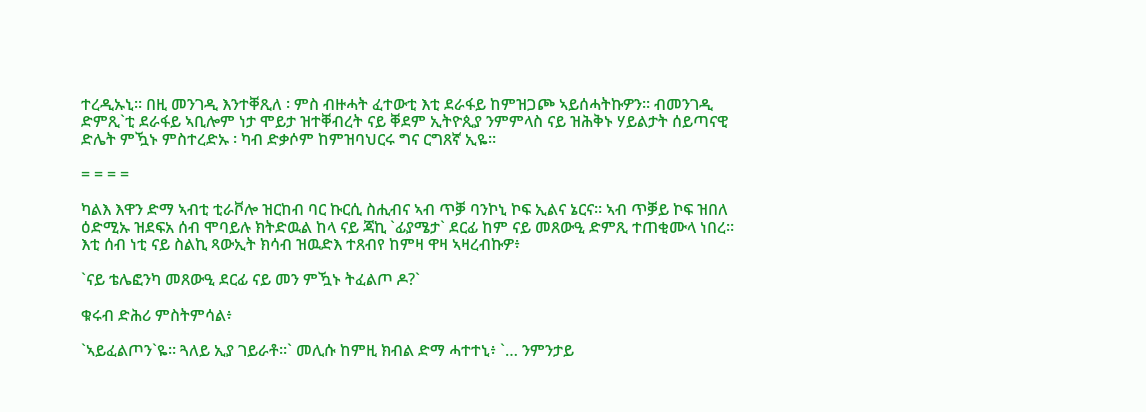ተረዲኡኒ። በዚ መንገዲ እንተቐጺለ ፡ ምስ ብዙሓት ፈተውቲ እቲ ደራፋይ ከምዝጋጮ ኣይሰሓትኩዎን። ብመንገዲ ድምጺ`ቲ ደራፋይ ኣቢሎም ነታ ሞይታ ዝተቐብረት ናይ ቐደም ኢትዮጲያ ንምምላስ ናይ ዝሕቅኑ ሃይልታት ሰይጣናዊ ድሌት ምዃኑ ምስተረድኡ ፡ ካብ ድቃሶም ከምዝባህርሩ ግና ርግጸኛ ኢዬ።

= = = =

ካልእ እዋን ድማ ኣብቲ ቲራቮሎ ዝርከብ ባር ኩርሲ ስሒብና ኣብ ጥቓ ባንኮኒ ኮፍ ኢልና ኔርና። ኣብ ጥቓይ ኮፍ ዝበለ ዕድሚኡ ዝደፍአ ሰብ ሞባይሉ ክትድዉል ከላ ናይ ጃኪ `ፊያሜታ` ደርፊ ከም ናይ መጸውዒ ድምጺ ተጠቂሙላ ነበረ። እቲ ሰብ ነቲ ናይ ስልኪ ጻውኢት ክሳብ ዝዉድእ ተጸብየ ከምዛ ዋዛ ኣዛረብኩዎ፥

`ናይ ቴሌፎንካ መጸውዒ ደርፊ ናይ መን ምዃኑ ትፈልጦ ዶ?`

ቁሩብ ድሕሪ ምስትምሳል፥

`ኣይፈልጦን`ዬ። ጓለይ ኢያ ገይራቶ።` መሊሱ ከምዚ ክብል ድማ ሓተተኒ፥ `… ንምንታይ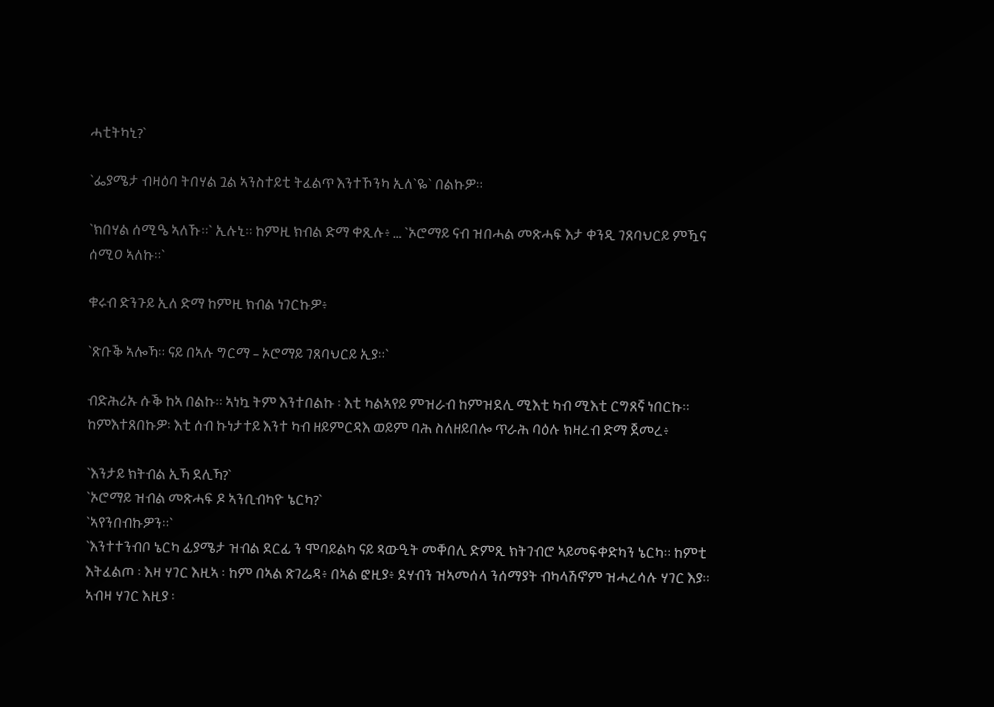ሓቲትካኒ?`

`ፌያሜታ ብዛዕባ ትበሃል ጓል ኣንስተይቲ ትፈልጥ እንተኾንካ ኢለ`ዬ` በልኩዎ።

`ክበሃል ሰሚዔ ኣለኹ።` ኢሉኒ። ከምዚ ክብል ድማ ቀጺሉ፥ … `ኦሮማይ ናብ ዝበሓል መጽሓፍ እታ ቀንዲ ገጸባህርይ ምዃና ሰሚዐ ኣለኩ።`

ቁሩብ ድንጉይ ኢለ ድማ ከምዚ ክብል ነገርኩዎ፥

`ጽቡቕ ኣሎኻ። ናይ በኣሉ ግርማ – ኦሮማይ ገጸባህርይ ኢያ።`

ብድሕሪኡ ሱቕ ከኣ በልኩ። ኣነኳ ትም እንተበልኩ ፡ እቲ ካልኣየይ ምዝራብ ከምዝደሊ ሚእቲ ካብ ሚእቲ ርግጸኛ ነበርኩ። ከምእተጸበኩዎ፡ እቲ ሰብ ኩነታተይ እንተ ካብ ዘይምርዳእ ወይም ባሕ ስለዘይበሎ ጥራሕ ባዕሉ ክዛረብ ድማ ጀመረ፥

`እንታይ ክትብል ኢኻ ደሊኻ?`
`ኦሮማይ ዝብል መጽሓፍ ዶ ኣንቢብካዮ ኔርካ?`
`ኣየንበብኩዎን።`
`እንተተንብቦ ኔርካ ፊያሜታ ዝብል ደርፊ ን ሞባይልካ ናይ ጻውዒት መቐበሊ ድምጺ ክትገብሮ ኣይመፍቀድካን ኔርካ። ከምቲ እትፈልጦ ፡ እዛ ሃገር እዚኣ ፡ ከም በኣል ጽገሬዳ፥ በኣል ፎዚያ፥ ደሃብን ዝኣመሰላ ንሰማያት ብካላሽኖም ዝሓረሳሉ ሃገር እያ። ኣብዛ ሃገር እዚያ ፡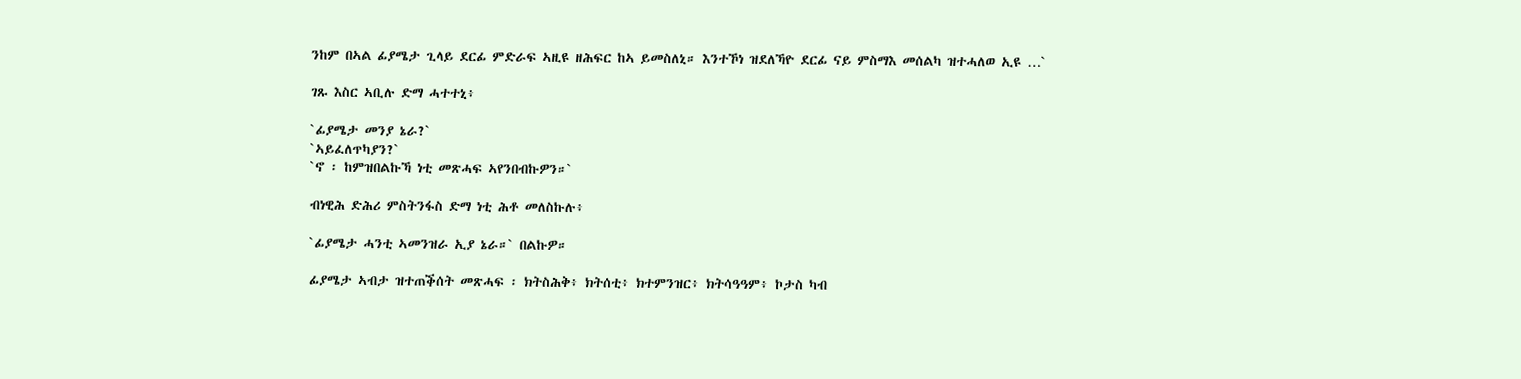ንከም በኣል ፊያሜታ ጊላይ ደርፊ ምድራፍ ኣዚዩ ዘሕፍር ከኣ ይመስለኒ። እንተኾነ ዝደለኻዮ ደርፊ ናይ ምስማእ መሰልካ ዝተሓለወ ኢዩ …`

ገጹ እስር ኣቢሉ ድማ ሓተተኒ፥

`ፊያሜታ መንያ ኔራ?`
`ኣይፈለጥካያን?`
`ኖ ፡ ከምዝበልኩኻ ነቲ መጽሓፍ ኣየንበብኩዎን።`

ብነዊሕ ድሕሪ ምስትንፋስ ድማ ነቲ ሕቶ መለስኩሉ፥

`ፊያሜታ ሓንቲ ኣመንዝራ ኢያ ኔራ።` በልኩዎ።

ፊያሜታ ኣብታ ዝተጠቕሰት መጽሓፍ ፡ ክትስሕቅ፥ ክትሰቲ፥ ክተምንዝር፥ ክትሳዓዓም፥ ኮታስ ካብ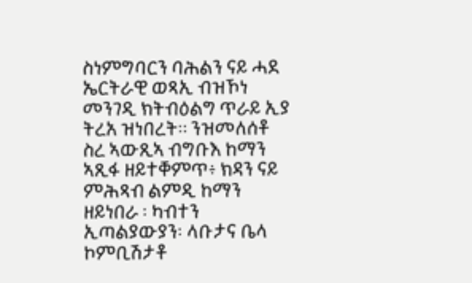ስነምግባርን ባሕልን ናይ ሓደ ኤርትራዊ ወጻኢ ብዝኾነ መንገዲ ክትብዕልግ ጥራይ ኢያ ትረአ ዝነበረት። ንዝመለሰቶ ስረ ኣውጺኣ ብግቡእ ከማን ኣጺፋ ዘይተቐምጥ፥ ክዳን ናይ ምሕጻብ ልምዲ ከማን ዘይነበራ ፡ ካብተን ኢጣልያውያን፡ ላቡታና ቤላ ኮምቢሽታቶ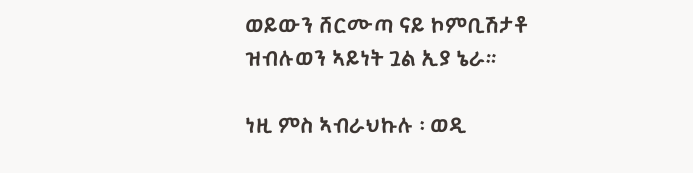ወይውን ሸርሙጣ ናይ ኮምቢሽታቶ ዝብሉወን ኣይነት ጓል ኢያ ኔራ።

ነዚ ምስ ኣብራህኩሉ ፡ ወዲ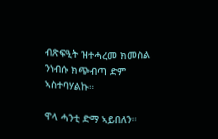ብጽፍዒት ዝተሓረመ ክመስል ንነብሱ ክጭብጣ ድም ኣስተባሃልኩ።

ዋላ ሓንቲ ድማ ኣይበለን።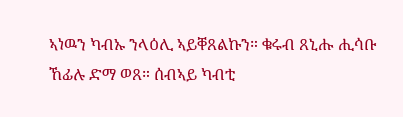ኣነዉን ካብኡ ንላዕሊ ኣይቐጸልኩን። ቁሩብ ጸኒሑ ሒሳቡ ኸፊሉ ድማ ወጸ። ሰብኣይ ካብቲ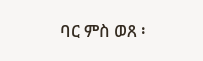ባር ምስ ወጸ ፡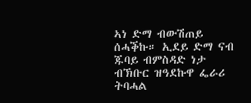ኣነ ድማ ብውሽጠይ ሰሓቕኩ። ኢደይ ድማ ናብ ጁባይ ብምስዳድ ነታ ብኽቡር ዝዓደኩዋ ፌራሪ ትባሓል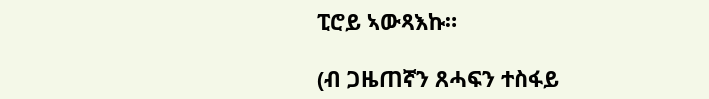ፒሮይ ኣውጻእኩ።

(ብ ጋዜጠኛን ጸሓፍን ተስፋይ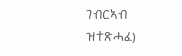ገብርኣብ ዝተጽሓፈ)